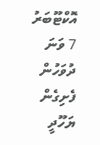އޮކްޓޫބަރު 7 ވަނަ ދުވަހުން ފެށިގެން ޔަހޫދީ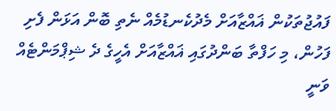ފައުޖުތަކުން ޣައްޒާއަށް މެދުކެނޑުމެއް ނެތި ބޮން އަޅަން ފެށި ފަހުން، މި ހަފްތާ ބަންދުގައި ޣައްޒާއަށް އެހީގެ ދެ ޝިޕްމަންޓެއް ވަނީ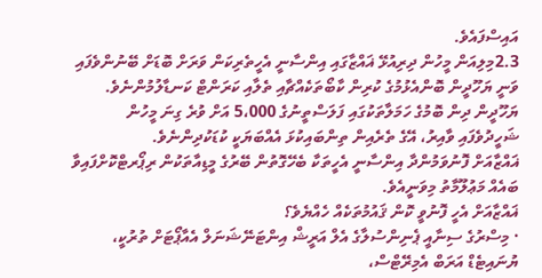އައިސްފައެވެ.
2.3މިލިއަން މީހުން ދިރިއުޅޭ ޣައްޒާގައި އިންސާނީ އެހީތެރިކަން ވަރަށް ބޮޑަށް ބޭނުންވެފައި ވަނީ ޔަހޫދީން ބޮންއެޅުމުގެ ކުރިން ކާބޯތަކެއްޗާއި ތެލާއި ކަރަންޓް ކަނޑާލުމުންނެވެ.
ޔަހޫދީން ދިން ބޮމުގެ ހަމަލާތަކުގައި ފަލަސްތީނުގެ 5،000 އަށް ވުރެ ގިނަ މީހުން ޝަހީދުވެފައި ވާއިރު، އޭގެ ތެރެއިން ތިންބައިކުޅަ އެއްބަޔަކީ ކުޑަކުދިންނެވެ.
ޣައްޒާއަށް ފޮނުވަމުންދާ އިންސާނީ އެހީތަކާ ބެހޭގޮތުން ބޭރުގެ މީޑިއާތަކުން ރިޕޯރޓްކޮށްފައިވާ ބައެއް މަޢުލޫމާތު މިވަނީއެވެ.
ޣައްޒާއަށް އެހީ ފޮނުވީ ކޮން ޤައުމުތަކެއް ހެއްޔެވެ؟
· މިސްރުގެ ސިނާއީ ޕެނިންސުލާގެ އެލް އަރީޝް އިންޓަނޭޝަނަލް އެއާޕޯޓަށް ތުރުކީ، ޔުނައިޓެޑް އަރަބް އެމިރޭޓްސް،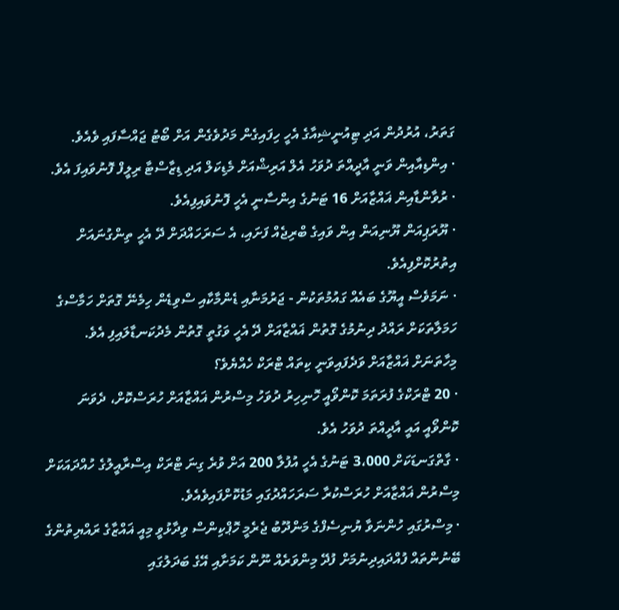ގަތަރު، އުރުދުން އަދި ޓިއުނީޝިއާގެ އެހީ ހިފައިގެން މަދުވެގެން އަށް ބޯޓު ޖައްސާފައި ވެއެވެ.
· އިންޑިއާއިން ވަނީ އާދީއްތަ ދުވަހު އެލް އަރިޝްއަށް މެޑިކަލް އަދި ޑިޒާސްޓާ ރިލީފް ފޮނުވައިފަ އެވެ.
· ރުވާންޑާއިން ޣައްޒާއަށް 16 ޓަނުގެ އިންސާނީ އެހީ ފޮނުވައިފިއެވެ.
· ޔޫރަޕިއަން ޔޫނިއަން އިން ވައިގެ ބްރިޖެއް ފަށައި، އެ ސަރަހައްދަށް ދޭ އެހީ ތިންގުނައަށް އިތުރުކޮށްފިއެވެ.
· ނަމަވެސް އީޔޫގެ ބައެއް ގައުމުތަކުން - ޖަރުމަނާއި ޑެންމާކާއި ސްވިޑެން ހިމެނޭ ގޮތަށް ހަމާސްގެ ހަމަލާތަކަށް ރައްދު ދިނުމުގެ ގޮތުން ޣައްޒާއަށް ދޭ އެހީ ވަގުތީ ގޮތުން މެދުކަނޑާލައިފި އެވެ.
މިހާތަނަށް ޣައްޒާއަށް ވަދެފައިވަނީ ކިތައް ޓްރަކް ހެއްޔެވެ؟
· 20 ޓްރަކްގެ ފުރަތަމަ ކޮންވޯއީ ހޮނިހިރު ދުވަހު މިސްރުން ޣައްޒާއަށް ހުރަސްކޮށް، ދެވަނަ ކޮންވޯއީ އައީ އާދީއްތަ ދުވަހު އެވެ.
· ގާތްގަނޑަކަށް 3،000 ޓަނުގެ އެހީ އުފުލާ 200 އަށް ވުރެ ގިނަ ޓްރަކް އިސްރާއީލުގެ ހުއްދައަކަށް މިސްރުން ޣައްޒާއަށް ހުރަސްކުރާ ސަރަހައްދުގައި މަޑުކޮށްފައިވެއެވެ.
· މިސްރުގައި ހުންނަވާ ޔުނިސެފްގެ މަންދޫބު ޖެރެމީ ހޮޕްކިންސް ވިދާޅުވީ މިއީ ޣައްޒާގެ ރައްޔިތުންގެ ބޭނުންތައް ފުއްދައިދިނުމަށް ފުދޭ މިންވަރެއް ނޫން ކަމަށާއި އޭގެ ބަދަލުގައި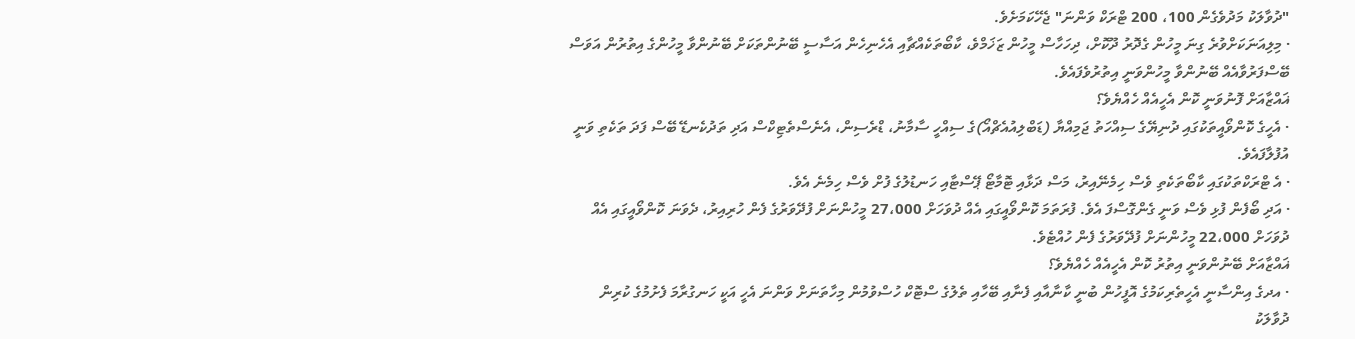"ދުވާލަކު މަދުވެގެން 100، 200 ޓްރަކް ވަންނަ" ޖެހޭކަމަށެވެ.
· މިލިއަނަކަށްވުރެ ގިނަ މީހުން ގެދޮރު ދޫކޮށް، ދިހަހާސް މީހުން ޒަޚަމްވެ، ކާބޯތަކެއްޗާއި އެހެނިހެން އަސާސީ ބޭނުންތަކަށް ބޭނުންވާ މީހުންގެ އިތުރުން އަވަސް ބޭސްފަރުވާއެއް ބޭނުންވާ މީހުންވަނީ އިތުރުވެފައެވެ.
ޣައްޒާއަށް ފޮނުވަނީ ކޮން އެހީއެއް ހެއްޔެވެ؟
· އެހީގެ ކޮންވޯއީތަކުގައި ދުނިޔޭގެ ސިއްހަތު ޖަމިއްޔާ (ޑަބްލިއުއެޗްއޯ)ގެ ސިއްހީ ސާމާނު، ޑްރެސިން، އެނެސްތެޓިކްސް އަދި ތަދުކެނޑޭ ބޭސް ފަދަ ތަކެތި ވަނީ އުފުލާފައެވެ.
· އެ ޓްރަކްތަކުގައި ކާބޯތަކެތި ވެސް ހިމެނޭއިރު، މަސް ދަޅާއި ޓޮމާޓޯ ޕޭސްޓާއި ހަނޑުލުގެ ފުށް ވެސް ހިމެނެ އެވެ.
· އަދި ބޯފެން ފުޅި ވެސް ވަނީ ގެންގޮސްފަ އެވެ. ފުރަތަމަ ކޮންވޯއީގައި އެއް ދުވަހަށް 27،000 މީހުންނަށް ފުދޭވަރުގެ ފެން ހުރިއިރު، ދެވަނަ ކޮންވޯއީގައި އެއް ދުވަހަށް 22،000 މީހުންނަށް ފުދޭވަރުގެ ފެން ހުއްޓެވެ.
ޣައްޒާއަށް ބޭނުންވަނީ އިތުރު ކޮން އެހީއެއް ހެއްޔެވެ؟
· އދގެ އިންސާނީ އެހީތެރިކަމުގެ އޮފީހުން ބުނީ ކާނާއާއި ފެނާއި ބޭހާއި ތެލުގެ ސްޓޮކް ހުސްވުމުން މިހާތަނަށް ވަންނަ އެހީ އަކީ ހަނގުރާމަ ފެށުމުގެ ކުރިން ދުވާލަކު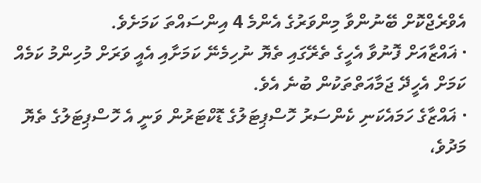އެވްރެޖްކޮށް ބޭނުންވާ މިންވަރުގެ އެންމެ 4 އިންސައްތަ ކަމަށެވެ.
· ޣައްޒާއަށް ފޮނުވާ އެހީގެ ތެރޭގައި ތެޔޮ ނުހިމެނޭ ކަމަށާއި އެއީ ވަރަށް މުހިންމު ކަމެއް ކަމަށް އެހީދޭ ޖަމާއަތްތަކުން ބުނެ އެވެ.
· ޣައްޒާގެ ހަމައެކަނި ކެންސަރު ހޮސްޕިޓަލުގެ ޑޮކްޓަރުން ވަނީ އެ ހޮސްޕިޓަލުގެ ތެޔޮ މަދުވެ،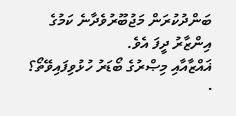ބަންދުކުރަން މަޖުބޫރުވެދާނެ ކަމުގެ އިންޒާރު ދީފަ އެވެ.
ޣައްޒާއާއި މިޞްރުގެ ބޯޑަރު ހުޅުވިފައިވޭތޯ؟
·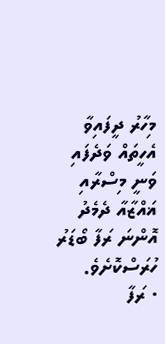މިހާރު ދީފައިވާ އެހީތައް ވަދެފައި ވަނީ މިސްރާއި ޣައްޒާއާ ދެމެދު އޮންނަ ރަފާ ބޯޑަރު ހުރަސްކޮށެވެ.
· ރަފާ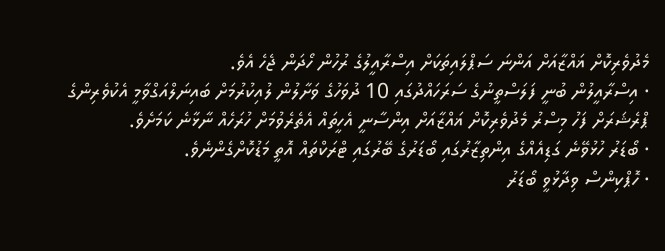މެދުވެރިކޮށް ޣައްޒާއަށް އަންނަ ސަޕްލައިތަކަށް އިސްރާއީލުގެ ރުހުން ހޯދަން ޖެހެ އެވެ.
· އިސްރާއީލުން ބުނީ ފަލަސްތީނުގެ ސަރަހައްދުގައި 10 ދުވަހުގެ ވަށާލުން ލުއިކުރުމަށް ބައިނަލްއަގްވާމީ އެކުވެރިންގެ ޕްރެޝަރަށް ފަހު މިސްރު މެދުވެރިކޮށް ޣައްޒާއަށް އިންސާނީ އެހީތައް އެތެރެވުމަށް ހުރަހެއް ނާޅާނެ ކަމަށެވެ.
· ބޯޑަރު ހުޅުވޭނެ ގަޑިއެއްގެ އިންތިޒާރުގައި ބޯޑަރުގެ ބޭރުގައި ޓްރަކްތައް އޮތީ މަޑުކޮށްގެންނެވެ.
· ހޮޕްކިންސް ވިދާޅުވީ ބޯޑަރު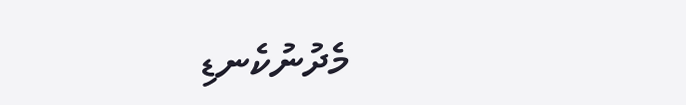މެދުނުކެނޑި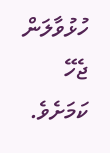ހުޅުވާލަން ޖެހޭ ކަމަށެވެ.